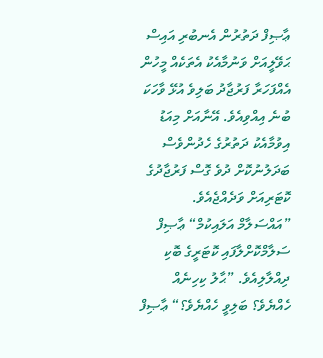ޢާޞިފް ދަތުރުން އެނބުރި އައިސް ޙަވޭލީއަށް ވަނުމާއެކު އެތަކެއް މީހުން އެއްފަހަރާ ފަރުޖާދު ބަލިވެ އުޅޭ ވާހަކަ ބުނެ އިއްވިއެވެ. އޭނާއަށް މިއަޑު އިވުމާއެކު ދަތުރުގެ ހެދުންވެސް ބަދަލުނުކޮށް ދުވެ ގޮސް ފަރުޖާދުގެ ކޮޓަރިއަށް ވަދެއްޖެއެވެ.
”އައްސަލާމް އަލައިކުމް“ ޢާޞިފް ސަލާމްކޮށްލާފައި ކޮޓަރީގެ ބޮކި ދިއްލާލިއެވެ. ”ޙާލު ކިހިނެއް ހެއްޔެވެ؟ ބަލިވީ ހެއްޔެވެ؟“ ޢާޞިފް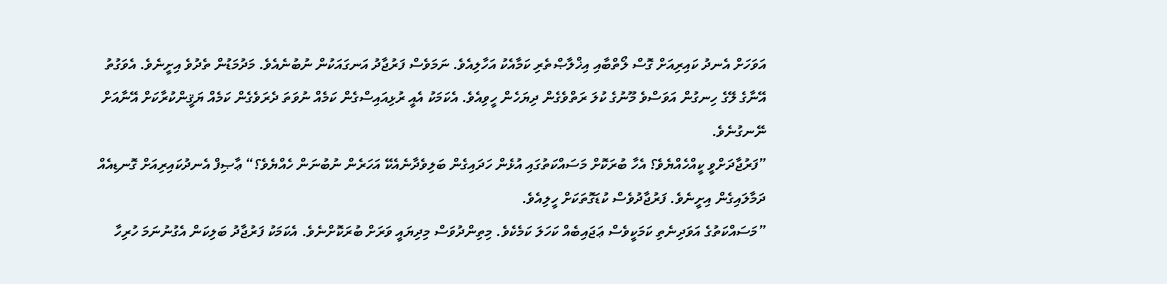އަވަހަށް އެނދު ކައިރިއަށް ގޮސް ލޯތްބާއި އިޚްލާޞްތެރި ކަމާއެކު އަހާލިއެވެ. ނަމަވެސް ފަރުޖާދު އަނގައަކުން ނުބުނެއެވެ. މަދުމަޑުން ތެދުވެ އިށީނެވެ. އެވަގުތު އޭނާގެ ލޭގެ ހިނގުން އަވަސްވެ މޫނުގެ ކުލަ ރަތްވެގެން ދިޔަހެން ހީވިއެވެ. އެކަމަކު އެއީ ރުޅިއައިސްގެން ކަމެއް ނުވަތަ ދެރަވެގެން ކަމެއް ޔަޤީންކުރާކަށް އޭނާއަށް ނޭނގުނެވެ.
”ފަރުޖާދަށްވީ ކީއްހެއްޔެވެ؟ އެހާ ބުރަކޮށް މަސައްކަތުގައި އުޅެން ހަދައިގެން ބަލިވެދާނެއެކޭ އަހަރެން ނުބުނަން ހެއްޔެވެ؟“ ޢާޞިފް އެނދުކައިރިއަށް ގޮނޑިއެއް ދަމާލައިގެން އިށީނެވެ. ފަރުޖާދުވެސް ކުޑަގޮތަކަށް ހީލިއެވެ.
”މަސައްކަތުގެ އަވަދިނެތި ކަމަކީވެސް ޢަޖައިބެއް ކަހަލަ ކަމެކެވެ. މިތިންދުވަސް މިދިޔައީ ވަރަށް ބުރަކޮށްނެވެ. އެކަމަކު ފަރުޖާދު ބަލިކަން އެގުނުނަމަ ހުރިހާ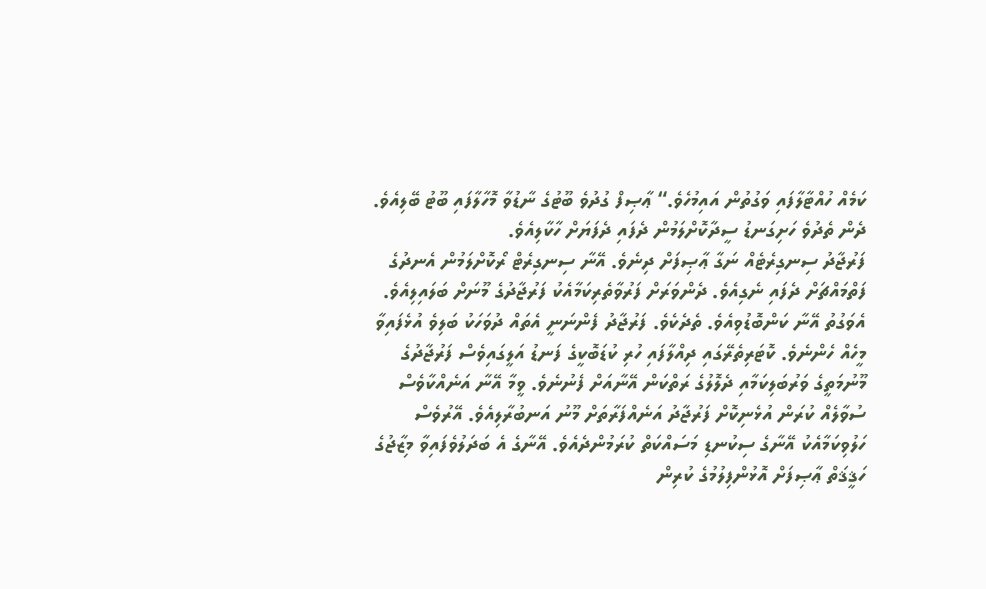ކަމެއް ހުއްޓާލާފައި ވަގުތުން އައިމުހެވެ.“ ޢާޞިފް ގުދުވެ ބޫޓުގެ ނާޑުވާ މޮހާލާފައި ބޫޓު ބޭލިއެވެ. ދެން ތެދުވެ ހަށިގަނޑު ސީދާކޮށްލަމުން ދެފައި ދެފަޔަށް ހާކާލިއެވެ.
ފަރުޖާދު ސިނގިރެޓެއް ނަގާ ޢާޞިފަށް ދިނެވެ. އޭނާ ސިނގިރެޓް ރޯކޮށްލަމުން އެނދުގެ ފަތްމައްޗަށް ދެފައި ނެގިއެވެ. ދެންވަރަށް ފަރުވާތެރިކަމާއެކު ފަރުޖާދުގެ މޫނަށް ބަލައިލިއެވެ. އެވަގުތު އޭނާ ކަންބޮޑުވިއެވެ. ތެދެކެވެ. ފަރުޖާދު ފެންނަނީ އެތައް ދުވަހަކު ބަލިވެ އުޅެފައިވާ މީހެއް ހެންނެވެ. ކޮޓަރިތެރޭގައި ދިއްލާފައި ހުރި ކުޑަބޮކީގެ ފަނޑު އަލީގައިވެސް ފަރުޖާދުގެ މޫނުމަތީގެ ވަރުބަލިކަމާއި ދެލޮލުގެ ރަތްކަން އޭނާއަށް ފެނުނެވެ. ވީމާ އޭނާ އަނެއްކާވެސް ސުވާލެއް ކުރަން އުޅެނިކޮށް ފަރުޖާދު އަނެއްފަރާތަށް މޫނު އަނބުރާލިއެވެ. އޭރުވެސް ހަލުވިކަމާއެކު އޭނާގެ ސިކުނޑި މަސައްކަތް ކުރަމުންދެއެވެ. އޭނާގެ އެ ބަދަލުވެފައިވާ މިޒާޖުގެ ހަޤީޤަތް ޢާޞިފަށް އޮޅުންފިލުމުގެ ކުރިން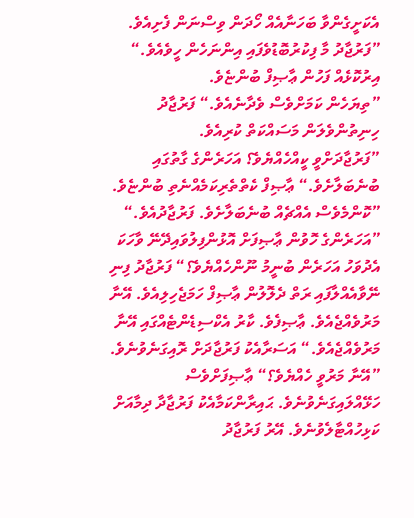އެކަށީގެންވާ ބަހަނާއެއް ހޯދަން ވިސްނަން ފެށިއެވެ.
”ފަރުޖާދު މާ ފިކުރުބޮޑުވެފައި އިންނަހެން ހީވެއެވެ.“ އިރުކޮޅެއް ފަހުން ޢާޞިފް ބުންޏެވެ.
”ތިޔަހެން ކަމަށްވެސް ވެދާނެއެވެ.“ ފަރުޖާދު ހިނިތުންވެލަން މަސައްކަތް ކުރިއެވެ.
”ފަރުޖާދަށްވީ ކީއްހެއްޔެވެ؟ އަހަރެންގެ ގާތުގައި ބުނެބަލާށެވެ.“ ޢާޞިފް ކެތްތެރިކަމެއްނެތި ބުންޏެވެ. ”ކޮންމެވެސް އެއްޗެއް ބުނެބަލާށެވެ. ފަރުޖާދުއެވެ.“
”އަހަރެންގެ ހޮވުން ޢާޞިފަށް އޮޅުންފިލުވައިދޭނޭ ވާހަކަ އެދުވަހު އަހަރެން ބުނީމު ނޫންހެއްޔެވެ؟“ ފަރުޖާދު ފިނި ނޭވާއެއްލާފައި ރަތް ދެލޮލުން ޢާޞިފް ހަމަޖެހިލިއެވެ. އޭނާ މަރުވެއްޖެއެވެ. ޢާޞިފެވެ. ކާރު އެކްސިޑެންޓެއްގައި އޭނާ މަރުވެއްޖެއެވެ.“ އަސަރާއެކު ފަރުޖާދަށް ރޮއިގަނެވުނެވެ.
”އޭނާ މަރުވީ ހެއްޔެވެ؟“ ޢާޞިފަށްވެސް ހަޅޭއްލައިގަނެވުނެވެ. ޙައިރާންކަމާއެކު ފަރުޖާދާ ދިމާއަށް ކަޅިހުއްޓާލެވުނެވެ. އޭރު ފަރުޖާދު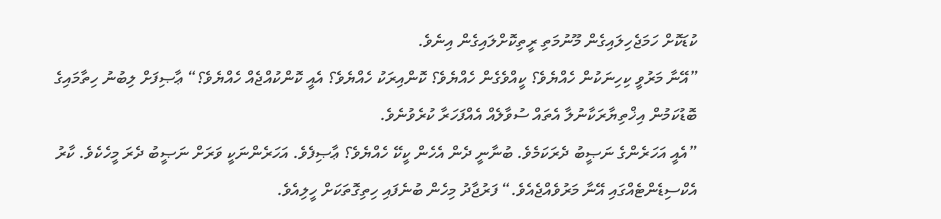ކުޑަކޮށް ހަމަޖެހިލައިގެން މޫނުމަތި ރީތިކޮށްލައިގެން އިނެވެ.
”އޭނާ މަރުވީ ކިހިނަކުން ހެއްޔެވެ؟ ކީއްވެގެން ހެއްޔެވެ؟ ކޮންއިރަކު ހެއްޔެވެ؟ އެއީ ކޮންކުއްޖެއް ހެއްޔެވެ؟“ ޢާޞިފަށް ލިބުނު ހިތާމައިގެ ބޮޑުކަމުން އިޚްތިޔާރަކާނުލާ އެތައް ސުވާލެއް އެއްފަހަރާ ކުރެވުނެވެ.
”އެއީ އަހަރެންގެ ނަޞީބު ދެރަކަމެވެ. ބުނާނީ ދެން އެހެން ކީކޭ ހެއްޔެވެ؟ ޢާޞިފެވެ. އަހަރެންނަކީ ވަރަށް ނަޞީބު ދެރަ މީހެކެވެ. ކާރު އެކްސިޑެންޓެއްގައި އޭނާ މަރުވެއްޖެއެވެ.“ ފަރުޖާދު މިހެން ބުނެފައި ހިތިގޮތަކަށް ހީލިއެވެ.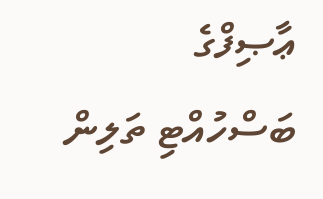ޢާޞިފްގެ ބަސްހުއްޓި ތަލިން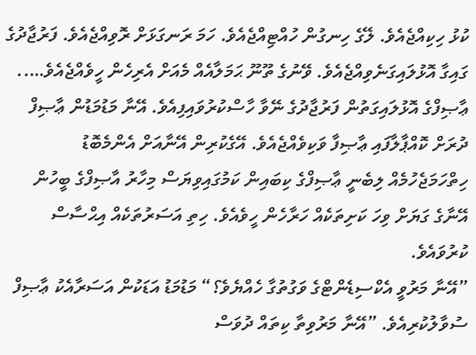ކުޅު ހިކިއްޖެއެވެ. ލޭގެ ހިނގުން ހުއްޓިއްޖެއެވެ. ހަމަ ރަނގަޅަށް ރޮވިއްޖެއެވެ. ފަރުޖާދުގެ ގައިގާ އޮޅުލައިގަނެވިއްޖެއެވެ. ވޭނުގެ ތޫނޫ ޙަމަލާއެއް މެއަށް އެރިހެން ހީވެއްޖެއެވެ….. ޢާޞިފްގެ އޮޅުލައިގަތުން ފަރުޖާދުގެ ނޭވާ ހާސްކުރުވައިފިއެވެ. އޭނާ މަޑުމަޑުން ޢާޞިފް ދުރަށް ކޮއްޕާލާފައި ޢާޞިފާ ވަކިވެއްޖެއެވެ. އޭގެކުރިން އޭނާއަށް އެންމެބޮޑު ހިތްހަމަޖެހުމެއް ލިބެނީ ޢާޞިފްގެ ކިބައިން ކަމުގައިވިޔަސް މިހާރު އާޞިފްގެ ބީހުން އޭނާގެ ގަޔަށް ވިހަ ކަށިތަކެއް ހަރާހެން ހީވެއެވެ. ހިތި އަސަރުތަކެއް އިޙްސާސް ކުރުވައެވެ.
”އޭނާ މަރުވީ އެކްސިޑެންޓްގެ ވަގުތުގާ ހެއްޔެވެ؟“ މަޑުމަޑު އަޑަކުން އަސަރާއެކު ޢާޞިފް ސުވާލުކުރިއެވެ. ”އޭނާ މަރުވިތާ ކިތައް ދުވަސް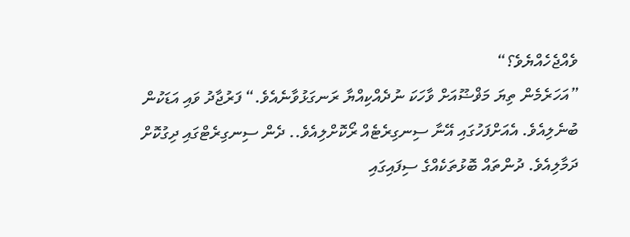ވެއްޖެހެއްޔެވެ؟“
”އަހަރެމެން ތިޔަ މަޥްޟޫއަށް ވާހަކަ ނުދެއްކިއްޔާ ރަނގަޅުވާނެއެވެ.“ ފަރުޖާދު ވައި އަޑަކުން ބުނެލިއެވެ. އެއަށްފަހުގައި އޭނާ ސިނގިރެޓެއް ރޯކޮށްލިއެވެ.. ދެން ސިނގިރެޓްގައި ދިގުކޮށް ދަމާލިއެވެ. ދުންތައް ބޮޅުތަކެއްގެ ސިފައިގައި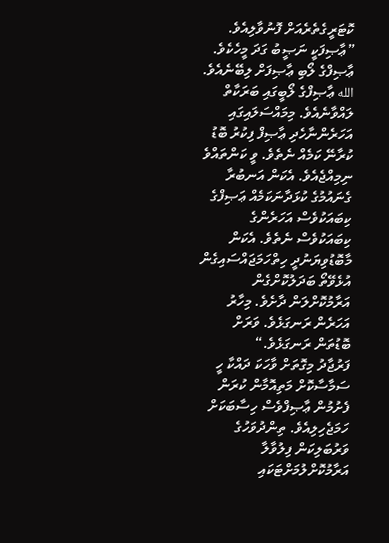ކޮޓަރީގެތެރެއަށް ފޮނުވާލިއެވެ.
”ޢާޞިފަކީ ނަޞީބު ގަދަ މީހެކެވެ. ޢާޞިފްގެ ލޯބި ޢާޞިފަށް ލިބޭނެއެވެ. الله ޢާޞިފްގެ ލޯބީގައި ބަރަކާތް ލައްވާނެއެވެ. މިމައްސަލައިގައި އަހަރެންނާހެދި ޢާޞިފް ފިކުރު ބޮޑު ކުރާނޭ ކަމެއް ނެތެވެ. ވީ ކަންތައްވެ ނިމިއްޖެއެވެ. އެކަން އަނބުރާ ގެނައުމުގެ ކުޅަދާނަކަމެއް ޢަޞިފްގެ ކިބައަކުވެސް އަހަރެންގެ ކިބައަކުވެސް ނެތެވެ. އެކަން މާބޮޑުވިޔަނުދީ ހިތްހަމަޖައްސައިގެން އުޅެވޭތޯ ބަދަލުކޮށްގެން އަރާމުކޮށްލަން ދާށެވެ. މިހާރު އަހަރެން ރަނގަޅެވެ. ވަރަށް ބޮޑުތަން ރަނގަޅެވެ.“
ފަރުޖާދު މިގޮތަށް ވާހަކަ ދައްކާ ހީ ސަމާސާކޮށް މަތިއޮމާން ކުރަން ފެށުމުން ޢާޞިފްވެސް ހިސާބަކަށް ހަމަޖެހިލިއެވެ. ތިންދުވަހުގެ ވަރުބަލިކަން ފިލުވާލާ އަރާމުކޮށްލުމަށްޓަކައި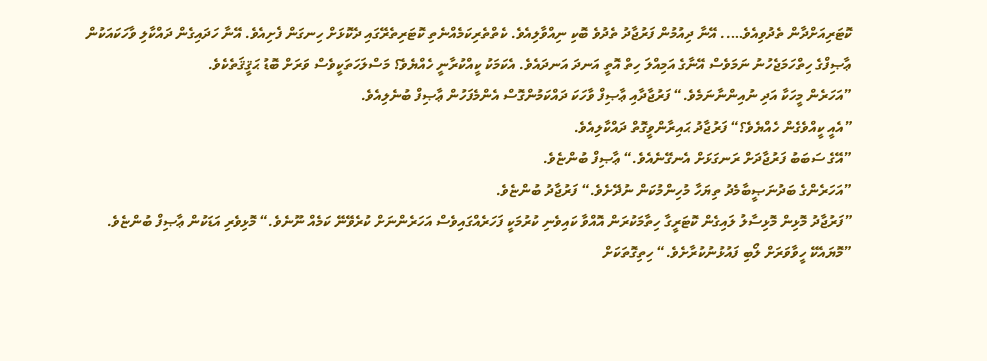ކޮޓަރިއަށްދާން ތެދުވިއެވެ….. އޭނާ ދިއުމުން ފަރުޖާދު ތެދުވެ ބޮކި ނިއްވާލިއެވެ. ކެތްތެރިކަމެއްނެތި ކޮޓަރިތެރޭގައި ދެކޮޅަށް ހިނގަން ފެށިއެވެ. އޭނާ ހަދައިގެން ދައްކާލި ވާހަކައަކުން ޢާޞިފްގެ ހިތްހަމަޖެހުނު ނަމަވެސް އޭނާގެ އަމިއްލަ ހިތް އޮތީ އަނދަ އަނދައެވެ. އެކަމަކު ކީއްކުރާނީ ހެއްޔެވެ؟ މަސްލަހަތަކީވެސް ވަރަށް ބޮޑު ޙަޤީޤަތެކެވެ.
”އަހަރެން މީހަކާ އަދި ނުއިންނާނަމެވެ.“ ފަރުޖާދާއި ޢާޞިފް ވާހަކަ ދައްކަމުންގޮސް އެންމެފަހުން ޢާޞިފް ބުނެލިއެވެ.
”އެއީ ކީއްވެގެން ހެއްޔެވެ؟“ ފަރުޖާދު ޙައިރާންވީގޮތް ދައްކާލިއެވެ.
”އޭގެ ސަބަބު ފަރުޖާދަށް ރަނގަޅަށް އެނގޭނެއެވެ.“ ޢާޞިފް ބުންޏެވެ.
”އަހަރެންގެ ބަދުނަޞީބާމެދު ތިޔަހާ މުހިންމުކަން ނުދޭށެވެ.“ ފަރުޖާދު ބުންޏެވެ.
”ފަރުޖާދު މޮޅިން މޮޅިސާލު ލައިގެން ކޮޓަރީގާ ހިތާމަކުރަން އޮއްވާ ކައިވެނި ކުރުމަކީ ފަހަރެއްގައިވެސް އަހަރެންނަށް ކުރެވޭނޭ ކަމެއް ނޫނެވެ.“ މޮޅިވެރި އަޑަކުން ޢާޞިފް ބުންޏެވެ.
”މޮޔައެކޭ ހީވާވަރަށް ލޯބި ފައުޅުނުކުރާށެވެ.“ ހިތިގޮތަކަށް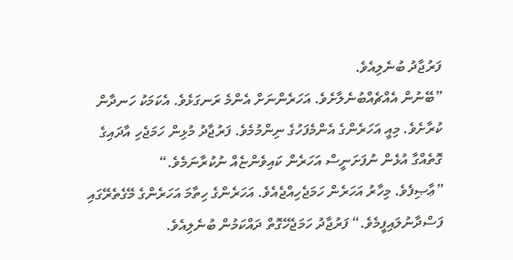ފަރުޖާދު ބުނެލިއެވެ.
”ބޭނުން އެއްޗެއްބުނެލާށެވެ. އަހަރެންނަށް އެންމެ ރަނގަޅެވެ. އެކަމަކު ހަނދާން ކުރާށެވެ. މިއީ އަހަރެންގެ އެންމެފަހުގެ ނިންމުމެވެ. ފަރުޖާދު މުޅިން ހަމަޖެހި އާދައިގެ ގޮތެއްގާ އުޅެން ނުފަށަނީސް އަހަރެން ކައިވެންޏެއް ނުކުރާނަމެވެ.“
”ޢާޞިފެވެ. މިހާރު އަހަރެން ހަމަޖެހިއްޖެއެވެ. އަހަރެންގެ ހިތާމަ އަހަރެންގެ މޭގެތެރޭގައި ފަސްދާނުލައިފީމެވެ.“ ފަރުޖާދު ހަމަޖެހޭގޮތް ދައްކަމުން ބުނެލިއެވެ.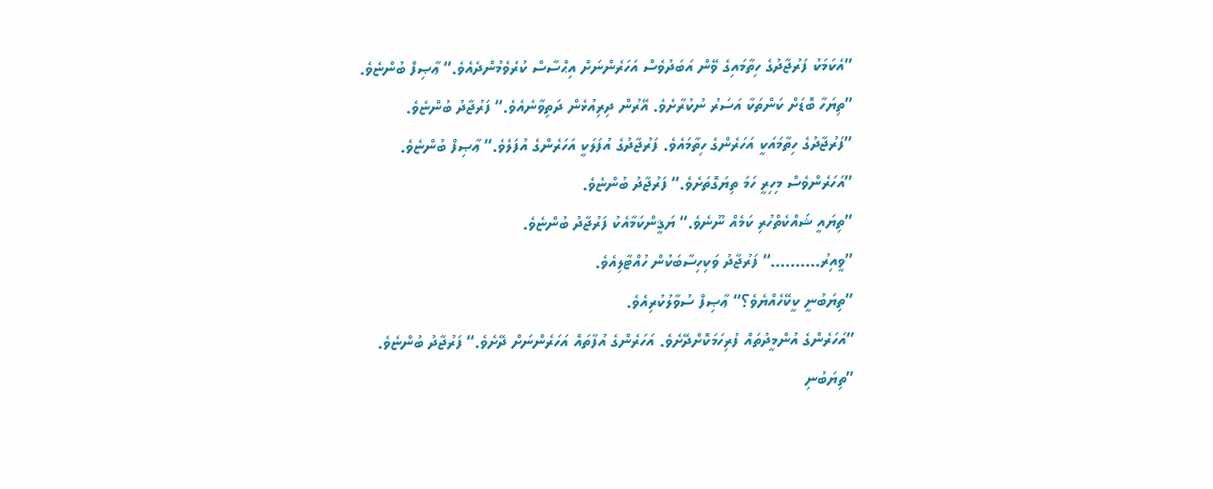”އެކަމަކު ފަރުޖާދުގެ ހިތާމައިގެ ވޭން އަބަދުވެސް އަހަރެންނަށް އިޙްސާސް ކުރެވެމުންދެއެވެ.“ ޢާޞިފް ބުންޏެވެ.
”ތިޔަހާ ބޮޑަށް ކަންތަކާ އަސަރު ނުކުރާށެވެ. އޭރުން ދިރިއުޅެން ދަތިވާނެއެވެ.“ ފަރުޖާދު ބުންޏެވެ.
”ފަރުޖާދުގެ ހިތާމައަކީ އަހަރެންގެ ހިތާމައެވެ. ފަރުޖާދުގެ އުފަލަކީ އަހަރެންގެ އުފަލެވެ.“ ޢާޞިފް ބުންޏެވެ.
”އަހަރެންވެސް މިހިރީ ހަމަ ތިޔަގޮތަށެވެ.“ ފަރުޖާދު ބުންޏެވެ.
”ތިޔައީ ޝައްކެތްހުރި ކަމެއް ނޫނެވެ.“ ޔަޤީންކަމާއެކު ފަރުޖާދު ބުންޏެވެ.
”ވީއިރު……….“ ފަރުޖާދު ވަކިހިސާބަކުން ހުއްޓާލިއެވެ.
”ތިޔަބުނީ ކީކޭހެއްޔެވެ؟“ ޢާޞިފް ސުވާލުކުރިއެވެ.
”އަހަރެންގެ އުންމީދުތައް ފުރިހަމަކޮށްދޭށެވެ. އަހަރެންގެ އުފާތައް އަހަރެންނަށް ދޭށެވެ.“ ފަރުޖާދު ބުންޏެވެ.
”ތިޔަބުނި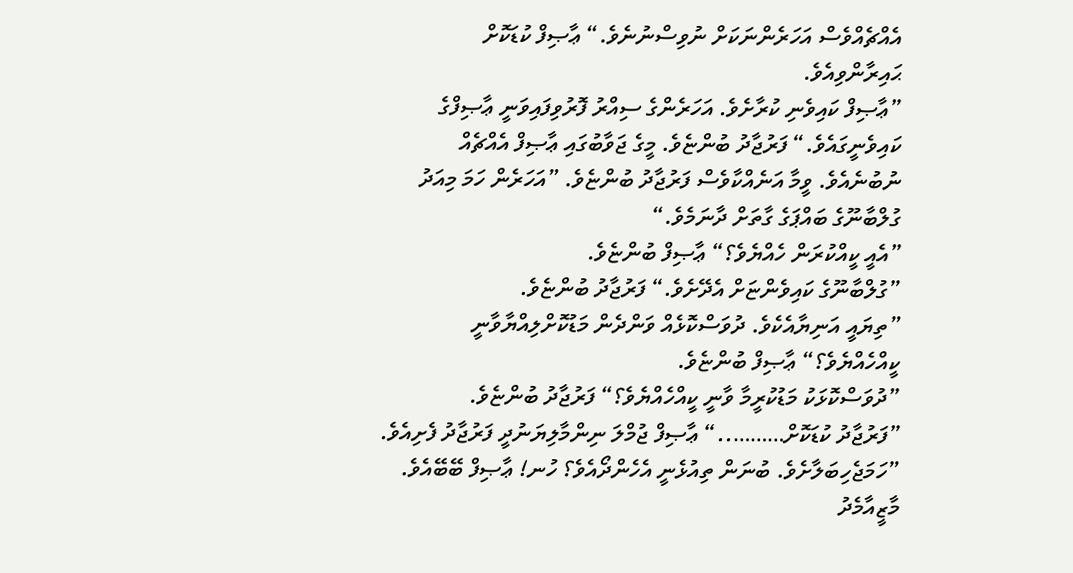އެއްޗެއްވެސް އަހަރެންނަކަށް ނުވިސްނުނެވެ.“ ޢާޞިފް ކުޑަކޮށް ޙައިރާންވިއެވެ.
”ޢާޞިފް ކައިވެނި ކުރާށެވެ. އަހަރެންގެ ސިއްރު ފޮރުވިފައިވަނީ ޢާޞިފްގެ ކައިވެނީގައެވެ.“ ފަރުޖާދު ބުންޏެވެ. މީގެ ޖަވާބުގައި ޢާޞިފް އެއްޗެއް ނުބުނެއެވެ. ވީމާ އަނެއްކާވެސް ފަރުޖާދު ބުންޏެވެ. ”އަހަރެން ހަމަ މިއަދު ގުލްބާނޫގެ ބައްޕަގެ ގާތަށް ދާނަމެވެ.“
”އެއީ ކީއްކުރަން ހެއްޔެވެ؟“ ޢާޞިފް ބުންޏެވެ.
”ގުލްބާނޫގެ ކައިވެންޏަށް އެދޭށެވެ.“ ފަރުޖާދު ބުންޏެވެ.
”ތިޔައީ އަނިޔާއެކެވެ. ދުވަސްކޮޅެއް ވަންދެން މަޑުކޮށްލިއްޔާވާނީ ކީއްހެއްޔެވެ؟“ ޢާޞިފް ބުންޏެވެ.
”ދުވަސްކޮޅަކު މަޑުކުރީމާ ވާނީ ކީއްހެއްޔެވެ؟“ ފަރުޖާދު ބުންޏެވެ.
”ފަރުޖާދު ކުޑަކޮށް………..“ ޢާޞިފް ޖުމްލަ ނިންމާލިޔަނުދީ ފަރުޖާދު ފެށިއެވެ.
”ހަމަޖެހިބަލާށެވެ. ބުނަން ތިއުޅެނީ އެހެންދޯއެވެ؟ ހުނ! ޢާޞިފް ބޭބޭއެވެ. މާޒީއާމެދު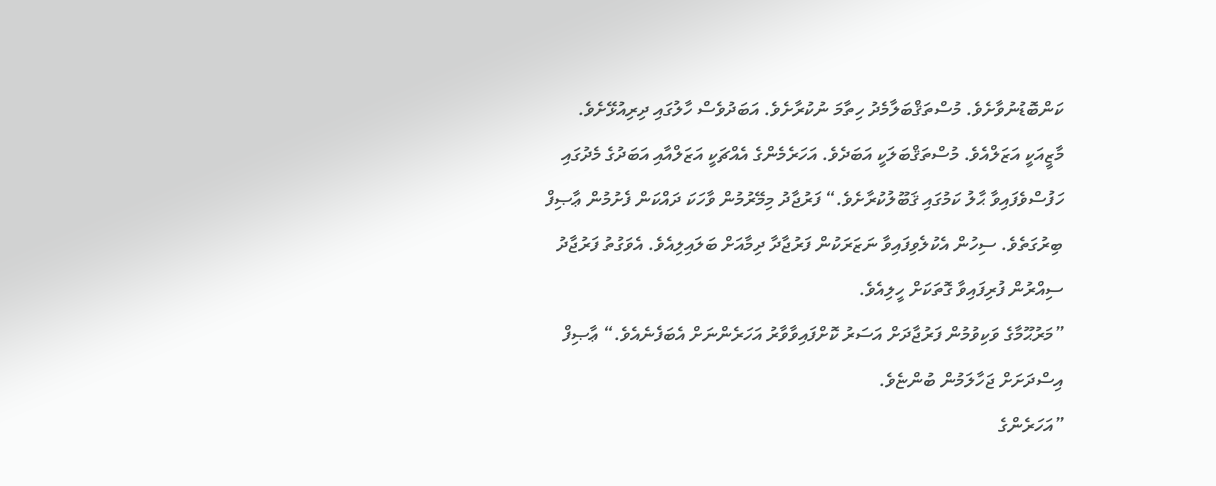ކަންބޮޑުނުވާށެވެ. މުސްތަޤްބަލާމެދު ހިތާމަ ނުކުރާށެވެ. އަބަދުވެސް ހާލުގައި ދިރިއުޅޭށެވެ. މާޒީއަކީ އަޒަލްއެވެ. މުސްތަޤްބަލަކީ އަބަދެވެ. އަހަރެމެންގެ އެއްޗަކީ އަޒަލްއާއި އަބަދުގެ މެދުގައި ހަފުސްވެފައިވާ ޙާލު ކަމުގައި ޤަބޫލުކުރާށެވެ.“ ފަރުޖާދު މިމޭރުމުން ވާހަކަ ދައްކަން ފެށުމުން ޢާޞިފް ބިރުގަތެވެ. ސިހުން އެކުލެވިފައިވާ ނަޒަރަކުން ފަރުޖާދާ ދިމާއަށް ބަލައިލިއެވެ. އެވަގުތު ފަރުޖާދު ސިއްރުން ފުރިފައިވާ ގޮތަކަށް ހީލިއެވެ.
”މަރުޙޫމާގެ ވަކިވުމުން ފަރުޖާދަށް އަސަރު ކޮށްފައިވާވާރު އަހަރެންނަށް އެބަފެނެއެވެ.“ ޢާޞިފް އިސްދަށަށް ޖަހާލަމުން ބުންޏެވެ.
”އަހަރެންގެ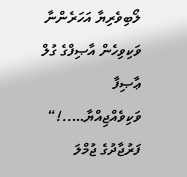ލޯބިވެރިޔާ އަހަރެންނާ ވަކިވިހެން އާޞިފްގެ ގުލް ޢާޞިފާ ވަކިވެއްޖިއްޔާ…..!“ ފަރުޖާދުގެ ޖުމްލަ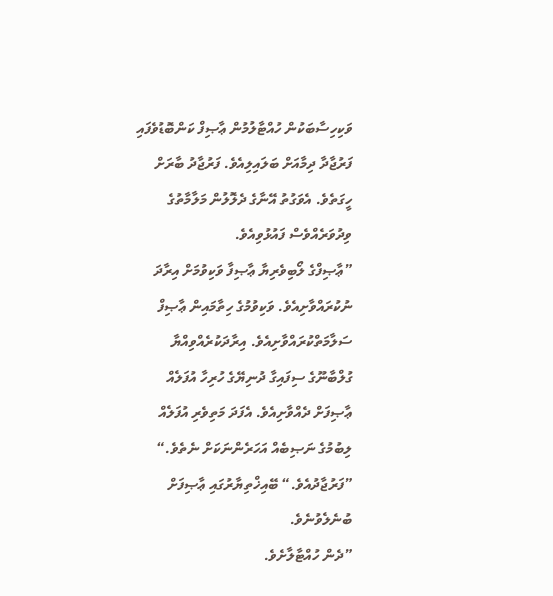ވަކިހިސާބަކުން ހުއްޓާލުމުން ޢާޞިފް ކަންބޮޑުވެފައި ފަރުޖާދާ ދިމާއަށް ބަލައިލިއެވެ. ފަރުޖާދު ބާރަށް ހީގަތެވެ. އެވަގުތު އޭނާގެ ދެލޮލުން މަލާމާތުގެ ވިދުވަރެއްވެސް ފައުޅުވިއެވެ.
”ޢާޞިފްގެ ލޯބިވެރިޔާ ޢާޞިފާ ވަކިވުމަށް އިރާދަ ނުކުރައްވާށިއެވެ. ވަކިވުމުގެ ހިތާމައިން ޢާޞިފް ސަލާމަތްކުރައްވާށިއެވެ. އިރާދަކުރެއްވިއްޔާ ގުލްބާނޫގެ ސިފައިގާ ދުނިޔޭގެ ހުރިހާ އުފަލެއް ޢާޞިފަށް ދެއްވާށިއެވެ. އެފަދަ މަތިވެރި އުފަލެއް ލިބުމުގެ ނަޞިބެއް އަހަރެންނަކަށް ނެތެވެ.“
”ފަރުޖާދުއެވެ.“ ބޭއިޚްތިޔާރުގައި ޢާޞިފަށް ބުނެލެވުނެވެ.
”ދެން ހުއްޓާލާށެވެ.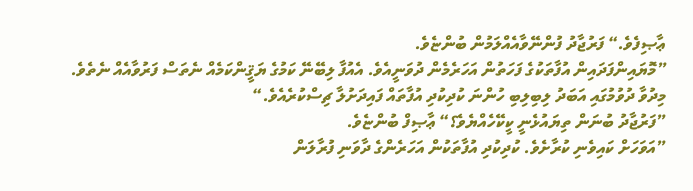ޢާޞިފެވެ.“ ފަރުޖާދު ފުންނޭވާއެއްލަމުން ބުންޏެވެ.
”މޮޔައިންފަދައިން އުފާތަކުގެ ފަހަތުން އަހަރެމެން ދުވަނީއެވެ. އެއުފާ ލިބޭނޭ ކަމުގެ ޔަޤީންކަމެއް ނެތަސް ފަރުވާއެއް ނެތެވެ. މިދުވާ ދުވުމުގައި އަބަދު ލިބިލިބި ހުންނަ ކުދިކުދި އުފާތައް ފައިދަށުލާ ޗިސްކުރެއެވެ.“
”ފަރުޖާދު ބުނަން ތިޔައުޅެނީ ކީކޭހެއްޔެވެ؟“ ޢާޞިފް ބުންޏެވެ.
”އަވަހަށް ކައިވެނި ކުރާށެވެ. ކުދިކުދި އުފާތަކުން އަހަރެންގެ ދާވަނި ފުރާލަން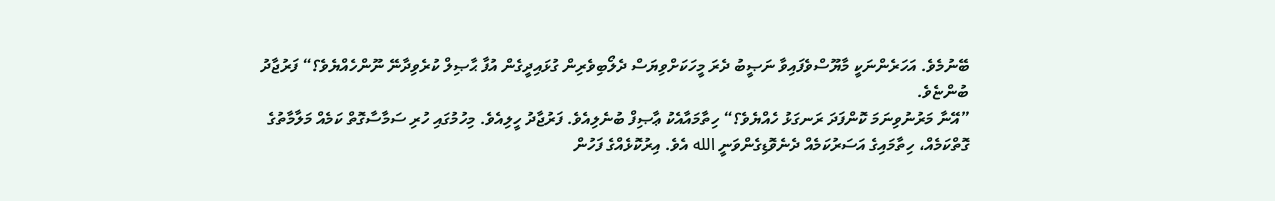ބޭނުމެވެ. އަހަރެންނަކީ މާޔޫސްވެފައިވާ ނަޞީބު ދެރަ މީހަކަށްވިޔަސް ދެލޯބިވެރިން ގުޅައިދީގެން އުފާ ޙާޞިލް ކުރެވިދާނޭ ނޫންހެއްޔެވެ؟“ ފަރުޖާދު ބުންޏެވެ.
”އޭނާ މަރުނުވިނަމަ ކޮންފަދަ ރަނގަޅު ހެއްޔެވެ؟“ ހިތާމައާއެކު ޢާޞިފް ބުނެލިއެވެ. ފަރުޖާދު ހީލިއެވެ. މިހުމުގައި ހުރި ސަމާސާގޮތް ކަމެއް މަލާމާތުގެ ގޮތްކަމެއް، ހިތާމައިގެ އަސަރުކަމެއް ދެނެވޮޑިގެންވަނީ الله އެވެ. އިރުކޮޅެއްގެ ފަހުން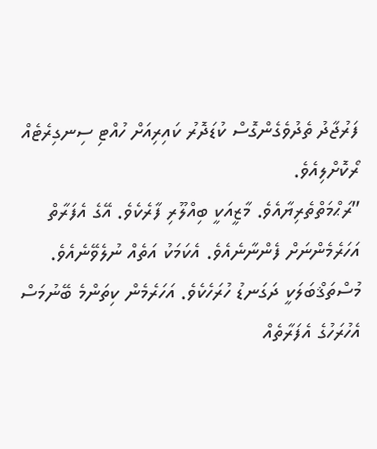ފަރުޖާދު ތެދުވެގެންގޮސް ކުޑަދޮރު ކައިރިއަށް ހުއްޓި ސިނގިރެޓެއް ރޯކޮށްލިއެވެ.
”ރަޙްމަތްތެރިޔާއެވެ. މާޒީއަކީ ބިއްލޫރި ފާރެކެވެ. އޭގެ އެފަރާތް އަހަރެމެންނަށް ފެންނާނެއެވެ. އެކަމަކު އަތެއް ނުލެވޭނެއެވެ. މުސްތަޤްބަލަކީ ދަގަނޑު ހުރަހެކެވެ. އަހަރެމެން ކިތަންމެ ބޭނުމަސް އެހުރަހުގެ އެފަރާތެއް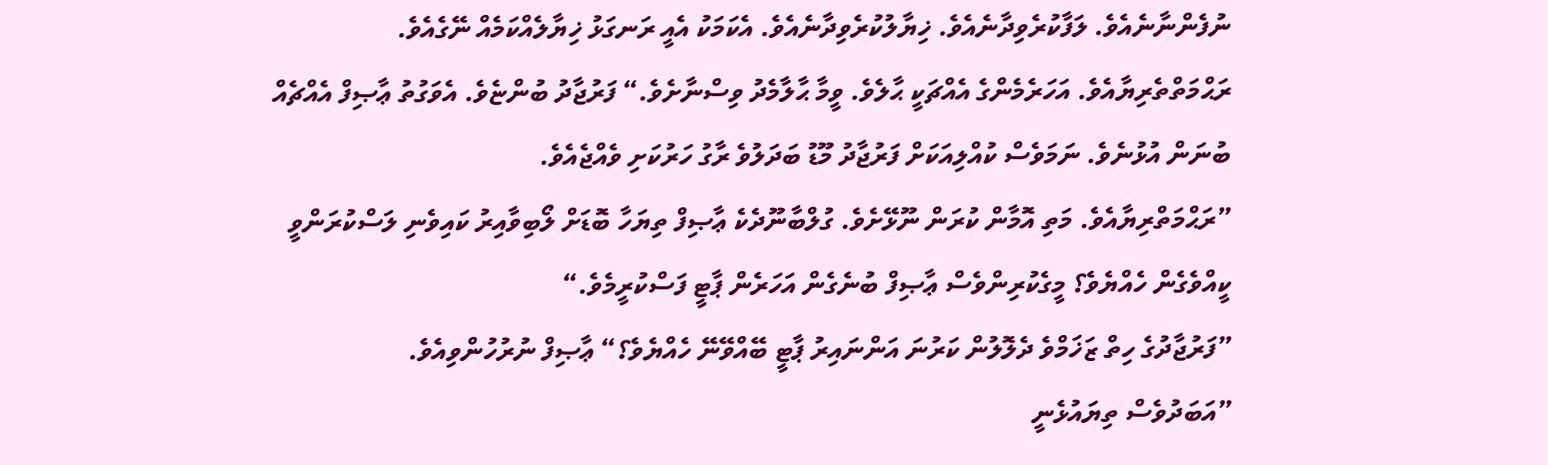ނުފެންނާނެއެވެ. ލަފާކުރެވިދާނެއެވެ. ޚިޔާލުކުރެވިދާނެއެވެ. އެކަމަކު އެއީ ރަނގަޅު ޚިޔާލެއްކަމެއް ނޭގެއެވެ. ރަޙްމަތްތެރިޔާއެވެ. އަހަރެމެންގެ އެއްޗަކީ ޙާލެވެ. ވީމާ ޙާލާމެދު ވިސްނާށެވެ.“ ފަރުޖާދު ބުންޏެވެ. އެވަގުތު ޢާޞިފް އެއްޗެއް ބުނަން އުޅުނެވެ. ނަމަވެސް ކުއްލިއަކަށް ފަރުޖާދު މޫޑު ބަދަލުވެ ރާގު ހަރުކަށި ވެއްޖެއެވެ.
”ރަޙްމަތްރިޔާއެވެ. މަތި އޮމާން ކުރަން ނޫޅޭށެވެ. ގުލްބާނޫދެކެ ޢާޞިފް ތިޔަހާ ބޮޑަށް ލޯބިވާއިރު ކައިވެނި ލަސްކުރަންވީ ކީއްވެގެން ހެއްޔެވެ؟ މީގެކުރިންވެސް ޢާޞިފް ބުނެގެން އަހަރެން ޕާޓީ ފަސްކުރީމެވެ.“
”ފަރުޖާދުގެ ހިތް ޒަޚަމްވެ ދެލޮލުން ކަރުނަ އަންނައިރު ޕާޓީ ބޭއްވޭނޭ ހެއްޔެވެ؟“ ޢާޞިފް ނުރުހުންވިއެވެ.
”އަބަދުވެސް ތިޔައުޅެނީ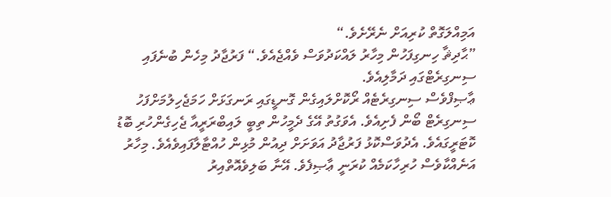އަމިއްލަގޮތް ކުރިއަށް ނެރޭށެވެ.“
”ޙާދިޘާ ހިނގިފަހުން މިހާރު ލައްކަދުވަސް ވެއްޖެއެވެ.“ ފަރުޖާދު މިހެން ބުނެފައި ސިނގިރެޓްގައި ދަމާލިއެވެ.
ޢާޞިފްވެސް ސިނގިރެޓެއް ރޯކޮށްލައިގެން ގޮނޑީގައި ރަނގަޅަށް ހަމަޖެހިލުމަށްފަހު ސިނގިރެޓް ބޯން ފެށިއެވެ. އެވަގުތު އޭގެ ދެމީހުން ތިބީ ލައިބްރަރީއާ ޖެހިގެންހުރި ބޮޑު ކޮޓަރީގައެވެ. އެދުވަސްކޮޅު ފަރުޖާދު އަވަށަށް ދިއުން މުޅިން ހުއްޓާލާފައިވެއެވެ. މިހާރު އަނެއްކާވެސް ހުރިހާކަމެއް ކުރަނީ ޢާޞިފެވެ. އޭނާ ބަލިވެއޮތްއިރު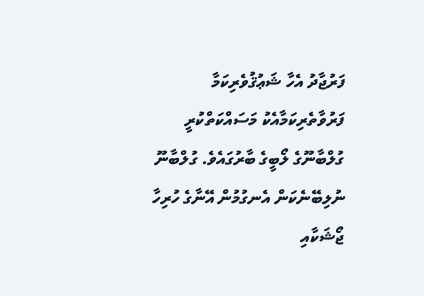ފަރުޖާދު އެހާ ޝަޢުޤުވެރިކަމާ ފަރުވާތެރިކަމާއެކު މަސައްކަތްކުރީ ގުލްބާނޫގެ ލޯބީގެ ބާރުގައެވެ. ގުލްބާނޫ ނުލިބޭނެކަން އެނގުމުން އޭނާގެ ހުރިހާ ޖޯޝަކާއި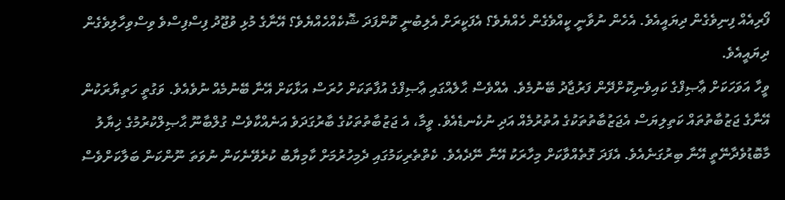ފޯރިއެއް ފިނިވެގެން ދިޔައީއެވެ. އެހެން ނުވާނީ ކީއްވެގެން ހެއްޔެވެ؟ އެފަކީރަށް އެލިބުނީ ކޮންފަދަ ޝޮކެއްހެއްޔެވެ؟ އޭނާގެ މުޅި ވުޖޫދު ފިސްފިސްވެ ވިސްވިހާލިވެގެން ދިޔައީއެވެ.
ވީހާ އަވަހަކަށް ޢާޞިފްގެ ކައިވެނިކޮށްދޭން ފަރުޖާދު ބޭނުމެވެ. އެއްވެސް ޙާލެއްގައި ޢާޞިފްގެ އުފާތަކަށް ހުރަސް އަޅާކަށް އޭނާ ބޭނުމެއް ނުވެއެވެ. ވަގުތީ ހަތިޔާރަކުން އޭނާގެ ޖަޒުބާތުތައް ކަތިލިޔަސް އެޖަޒުބާތުތަކުގެ އުތުރުމެއް އަދި ނުކެނޑެއެވެ. ވީމާ، އެ ޖަޒުބާތުތަކުގެ ބާރުގަދަވެ އަނެއްކާވެސް ގުލްބާނޫ ޙާޞިލްކުރުމުގެ ޚިޔާލު މާބޮޑުވެދާނޭތީ އޭނާ ބިރުގަނެއެވެ. އެފަދަ ގޮތެއްވާކަށް މިހާރަކު އޭނާ ނޭދެއެވެ. ކެތްތެރިކަމުގައި ދެމިހުރުމަށް ކާމިޔާބު ކުރެވޭނެކަން ނުވަތަ ނޫންކަން ބަލާކަށްވެސް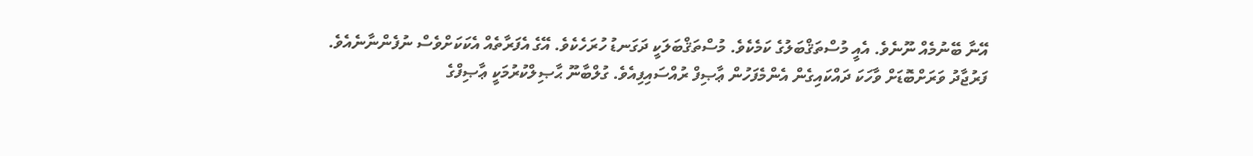އޭނާ ބޭނުމެއް ނޫނެވެ. އެއީ މުސްތަޤްބަލުގެ ކަމެކެވެ. މުސްތަޤްބަލަކީ ދަގަނޑު ހުރަހެކެވެ. އޭގެ އެފަރާތެއް އެކަކަށްވެސް ނުފެންނާނެއެވެ.
ފަރުޖާދު ވަރަށްބޮޑަށް ވާހަކަ ދައްކައިގެން އެންމެފަހުން ޢާޞިފް ރުއްސައިފިއެވެ. ގުލްބާނޫ ޙާޞިލްކުރުމަކީ ޢާޞިފްގެ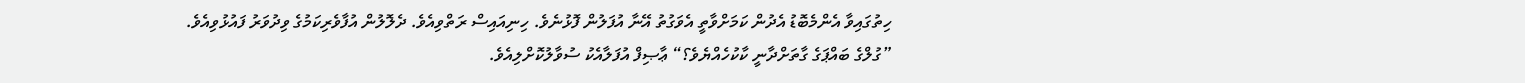ހިތުގައިވާ އެންމެބޮޑު އެދުން ކަމަށްވާތީ އެވަގުތު އޭނާ އުފަލުން ފޮޅުނެވެ. ހިނިއައިސް ރަތްވިއެވެ. ދެލޮލުން އުފާވެރިކަމުގެ ވިދުވަރު ފައުޅުވިއެވެ.
”ގުލްގެ ބައްޕަގެ ގާތަށްދާނީ ކާކުހެއްޔެވެ؟“ ޢާޞިފް އުފަލާއެކު ސުވާލުކޮށްލިއެވެ.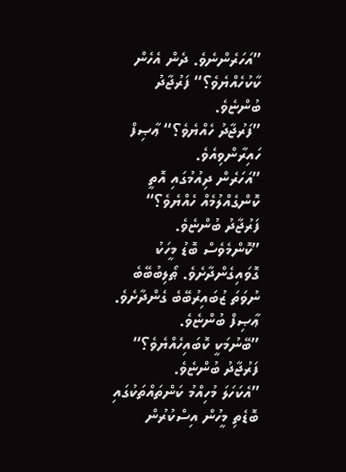”އަހަރެންނެވެ. ދެން އެހެން ކާކުހެއްޔެވެ؟“ ފަރުޖާދު ބުންޏެވެ.
”ފަރުޖާދު ހެއްޔެވެ؟“ ޢާޞިފް ހައިރާންވިއެވެ.
”އަހަރެން ދިއުމުގައި އޮތީ ކޮންގެއްލުމެއް ހެއްޔެވެ؟“ ފަރުޖާދު ބުންޏެވެ.
”ކޮންމެވެސް ބޮޑު މީހަކު ގޮވައިގެންދާށެވެ. ޠޯލިބުބޭބެ ނުވަތަ ޒުބައިރުބޭބެ ގެންދާށެވެ. ޢާޞިފް ބުންޏެވެ.
”ބޭނުމަކީ ކޮބައިހެއްޔެވެ؟“ ފަރުޖާދު ބުންޏެވެ.
”އެކަހަލަ މުހިއްމު ކަންތައްތަކުގައި ބޮޑެތި މީހުން އިސްކުރުން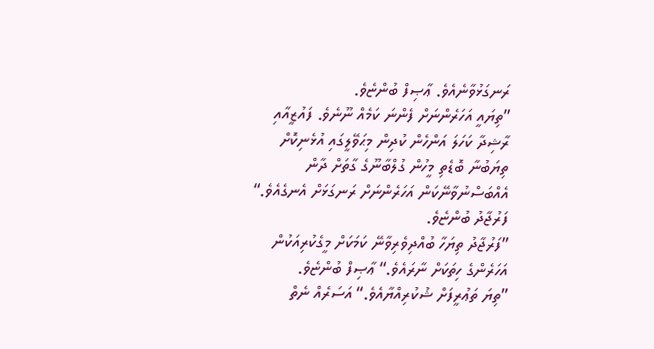ރަނގަޅުވާނެއެވެ. ޢާޞިފް ބުންޏެވެ.
”ތިޔައީ އަހަރެންނަށް ފެންނަ ކަމެއް ނޫނެވެ. ފައުޒީއާއި ރާޝިދާ ކަހަލަ އަންހެން ކުދިން މިޙަވޭލީގައި އުޅެނިކޮށް ތިޔަބުނާ ބޮޑެތި މީހުން ގުލްބާނޫގެ ގާތަށް ދާން އެއްބަސްނުވާނޭކަން އަހަރެންނަށް ރަނގަޅަށް އެނގެއެވެ.“ ފަރުޖާދު ބުންޏެވެ.
”ފަރުޖާދު ތިޔަހާ ބުއްދިވެރިވާނޭ ކަމަކަށް މީގެކުރިއަކުން އަހަރެންގެ ހިތަކަށް ނާރައެވެ.“ ޢާޞިފް ބުންޏެވެ.
”ތިޔަ ތަޢުރީފަށް ޝުކުރިއްޔާއެވެ.“ އަސަރެއް ނެތް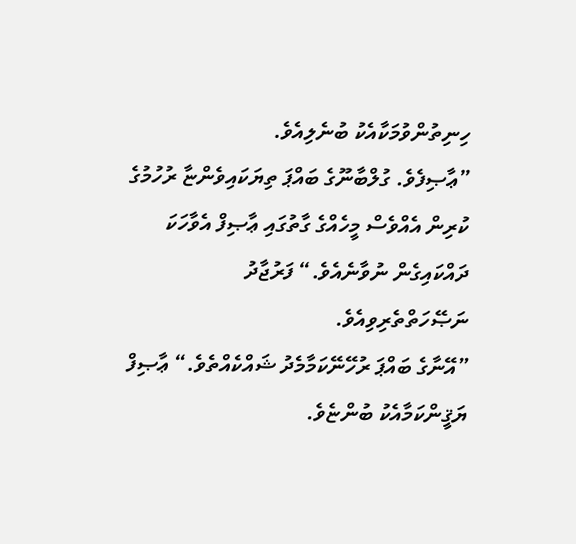ހިނިތުންވުމަކާއެކު ބުނެލިއެވެ.
”ޢާޞިފެވެ. ގުލްބާނޫގެ ބައްޕަ ތިޔަކައިވެންޏާ ރުހުމުގެ ކުރިން އެއްވެސް މީހެއްގެ ގާތުގައި ޢާޞިފް އެވާހަކަ ދައްކައިގެން ނުވާނެއެވެ.“ ފަރުޖާދު ނަޞޭހަތްތެރިވިއެވެ.
”އޭނާގެ ބައްޕަ ރުހޭނޭކަމާމެދު ޝައްކެއްތެވެ.“ ޢާޞިފް ޔަޤީންކަމާއެކު ބުންޏެވެ.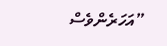”އަހަރެންވެސް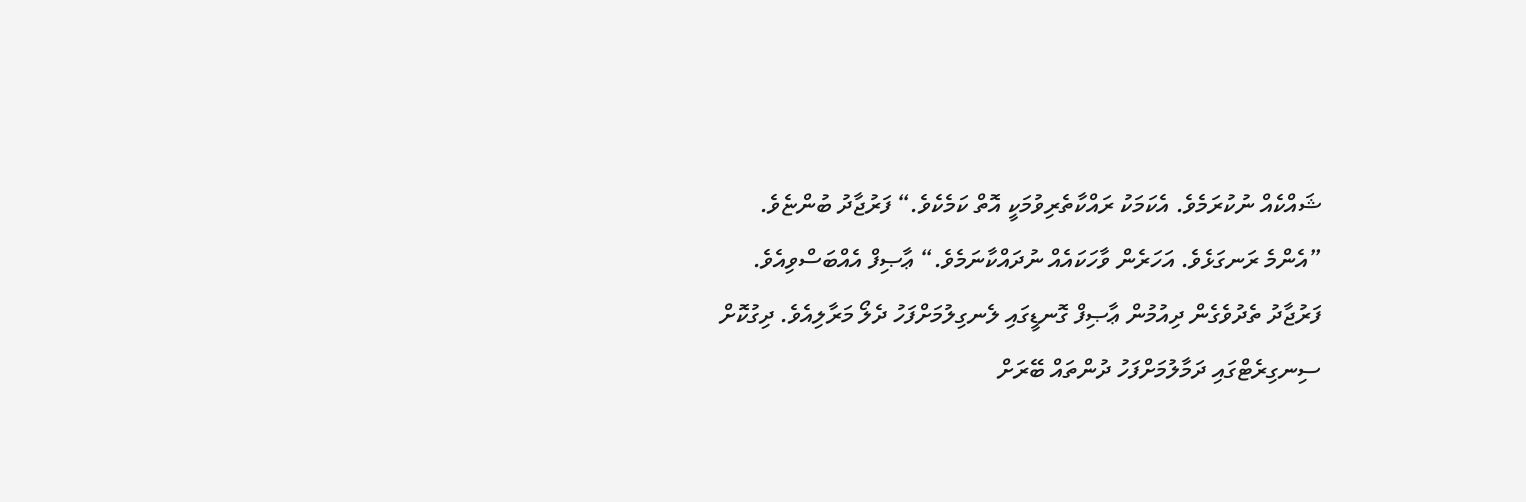ޝައްކެއް ނުކުރަމެވެ. އެކަމަކު ރައްކާތެރިވުމަކީ އޮތް ކަމެކެވެ.“ ފަރުޖާދު ބުންޏެވެ.
”އެންމެ ރަނގަޅެވެ. އަހަރެން ވާހަކައެއް ނުދައްކާނަމެވެ.“ ޢާޞިފް އެއްބަސްވިއެވެ.
ފަރުޖާދު ތެދުވެގެން ދިއުމުން ޢާޞިފް ގޮނޑީގައި ލެނގިލުމަށްފަހު ދެލޯ މަރާލިއެވެ. ދިގުކޮށް ސިނގިރެޓްގައި ދަމާލުމަށްފަހު ދުންތައް ބޭރަށް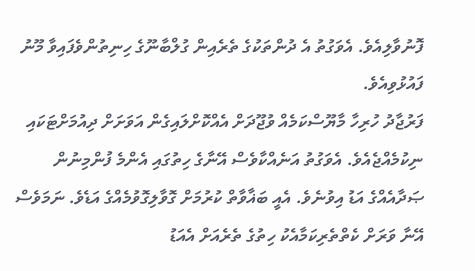ފޮނުވާލިއެވެ. އެވަގުތު އެ ދުންތަކުގެ ތެރެއިން ގުލްބާނޫގެ ހިނިތުންވެފައިވާ މޫނު ފައުޅުވިއެވެ.
ފަރުޖާދު ހުރިހާ މާޔޫސްކަމެއް ވުޖޫދަށް އެއްކޮށްލައިގެން އަވަށަށް ދިއުމަށްޓަކައި ނިކުމެއްޖެއެވެ. އެވަގުތު އަނެއްކާވެސް އޭނާގެ ހިތުގައި އެންމެ ފުންމިނުން ޞަދާއެއްގެ އަޑު އިވުނެވެ. އެއީ ބަޣާވާތް ކުރުމަށް ގޮވާލިގޮވުމެއްގެ އަޑެވެ. ނަމަވެސް އޭނާ ވަރަށް ކެތްތެރިކަމާއެކު ހިތުގެ ތެރެއަށް އެއަޑު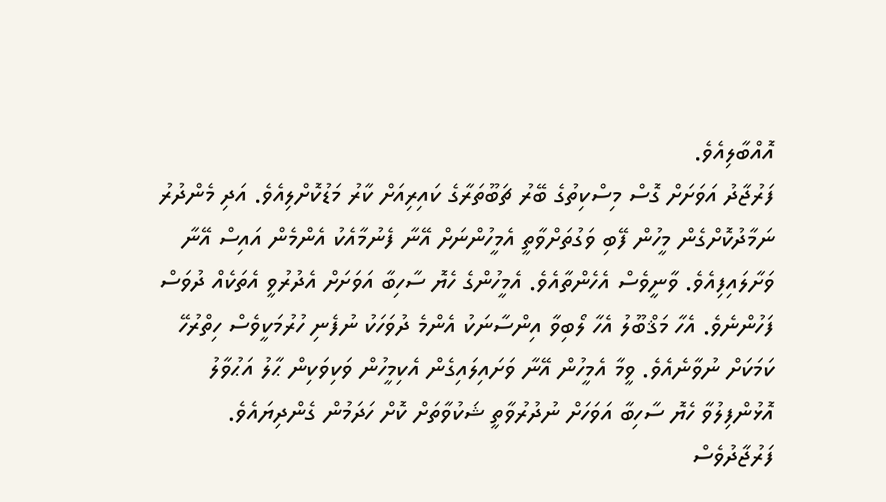އޮއްބާލިއެވެ.
ފަރުޖާދު އަވަށަށް ގޮސް މިސްކިތުގެ ބޭރު ޗަބޫތަރާގެ ކައިރިއަށް ކާރު މަޑުކޮށްލިއެވެ. އަދި މެންދުރު ނަމާދުކޮށްގެން މީހުން ފޭބި ވަގުތަށްވާތީ އެމީހުންނަށް އޭނާ ފެނުމާއެކު އެންމެން އައިސް އޭނާ ވަށާލައިފިއެވެ. ވާނީވެސް އެހެންތާއެވެ. އެމީހުންގެ ހެޔޮ ސާހިބާ އަވަށަށް އެދުރުވީ އެތަކެއް ދުވަސް ފަހުންނެވެ. އެހާ މަޤްބޫލު އެހާ ލޯބިވާ އިންސާނަކު އެންމެ ދުވަހަކު ނުފެނި ހުރުމަކީވެސް ހިތްރުހޭ ކަމަކަށް ނުވާނެއެވެ. ވީމާ އެމީހުން އޭނާ ވަށައިލައިގެން އެކިމީހުން ވަކިވަކިން ޙާލު އަޙުވާލު އޮޅުންފިލުވާ ހެޔޮ ސާހިބާ އަވަހަށް ނުދުރުވާތީ ޝަކުވާތަށް ކޮށް ހަދަމުން ގެންދިޔައެވެ. ފަރުޖާދުވެސް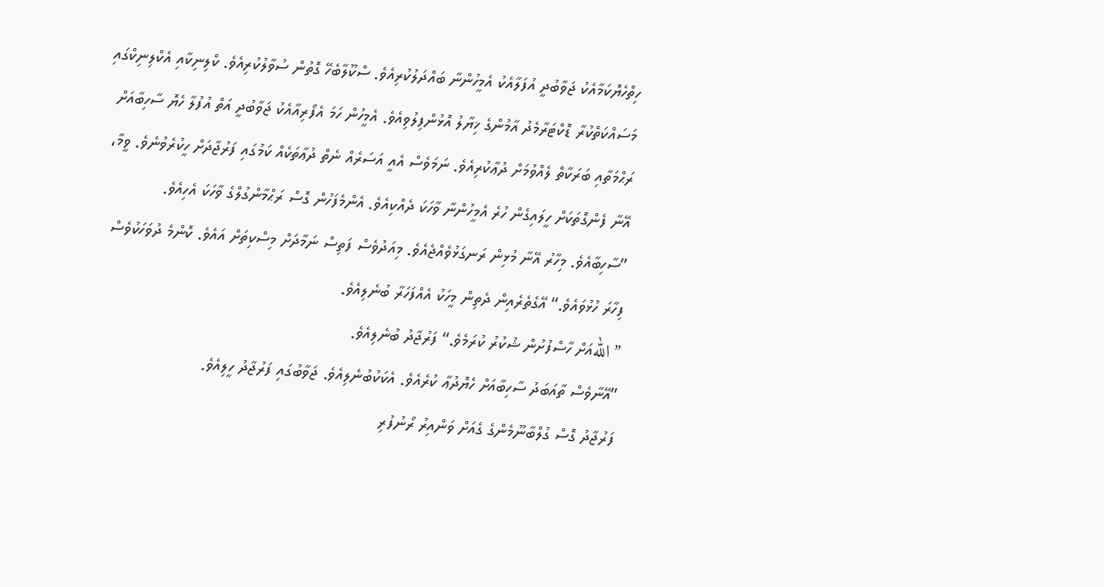ހިތްހެޔޮކަމާއެކު ޖަވާބުދީ އުފަލާއެކު އެމީހުންނާ ބައްދަލުކުރިއެވެ. ސްކޫލާބެހޭ ގޮތުން ސުވާލުކުރިއެވެ. ކްލިނިކާއި އެކްލިނިކްގައި މަސައްކަތްކުރާ ޑޮކްޓަރާމެދު އާމުންގެ ޚިޔާލު އޮޅުންފިލުވިއެވެ. އެމީހުން ހަމަ އެފޯރިއާއެކު ޖަވާބުދީ އަތް އުފުލާ ހެޔޮ ސާހިބާއަށް ރަޙްމަތާއި ބަރަކާތް ލެއްވުމަށް ދުޢާކުރިއެވެ. ނަމަވެސް އެއީ އަސަރެއް ނެތް ދުޢާތަކެއް ކަމުގައި ފަރުޖާދަށް ހީކުރެވުނެވެ. ވީމާ، އޭނާ ފެންގޮތަކަށް ހީލައިގެން ހުރެ އެމީހުންނާ ވާހަކަ ދެއްކިއެވެ. އެންމެފަހުން ގޮސް ރަޙްމާންގުލްގެ ވާހަކަ އެހިއެވެ.
”ސާހިބާއެވެ. މިހާރު އޭނާ މުޅިން ރަނގަޅުވެއްޖެއެވެ. މިއަދުވެސް ފަތިސް ނަމާދަށް މިސްކިތަށް އައެވެ. ކޮންމެ ދުވަހަކުވެސް ފިހާރަ ހުޅުވައެވެ.“ އޭގެތެރެއިން ދެތިން މީހަކު އެއްފަހަރާ ބުނެލިއެވެ.
”اللهއަށް ހާސްފުށުން ޝުކުރު ކުރަމެވެ.“ ފަރުޖާދު ބުނެލިއެވެ.
”އޭނާވެސް ތާއަބަދު ސާހިބާއަށް ހެޔޮދުޢާ ކުރެއެވެ. އެކަކުބުނެލިއެވެ. ޖަވާބުގައި ފަރުޖާދު ހީލިއެވެ.
ފަރުޖާދު ގޮސް ގުލްބާނޫމެންގެ ގެއަށް ވަންއިރު ރޯނުފުރި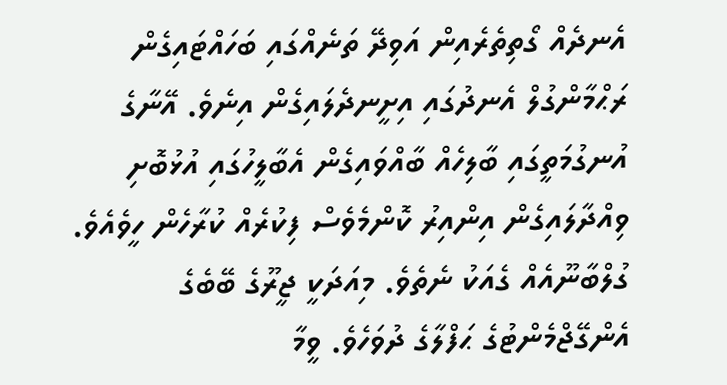އެނދެއް ގޯތިތެރެއިން އަވިދޭ ތަނެއްގައި ބަހައްޓައިގެން ރަޙްމާންގުލް އެނދުގައި އިށީނދެލައިގެން އިނެވެ. އޭނާގެ އުނގުމަތީގައި ބާލިހެއް ބާއްވައިގެން އެބާލީހުގައި އުޅުބޮށި ވިއްދާލައިގެން އިންއިރު ކޮންމެވެސް ފިކުރެއް ކުރާހެން ހީވެއެވެ. ގުލްބާނޫއެއް ގެއަކު ނެތެވެ. މިއަދަކީ ޖީރޫގެ ބޭބެގެ އެންގޭޖްމެންޓުގެ ޙަފްލާގެ ދުވަހެވެ. ވީމާ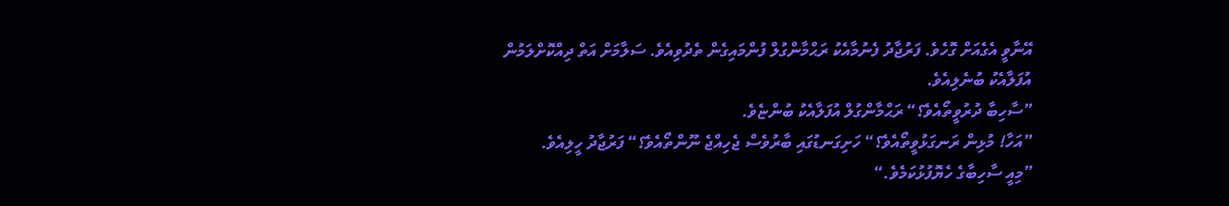އޭނާވީ އެގެއަށް ގޮހެވެ. ފަރުޖާދު ފެނުމާއެކު ރަޙްމާންގުލް ފުންމައިގެން ތެދުވިއެވެ. ސަލާމަށް އަތް ދިއްކޮށްލަމުން އުފަލާއެކު ބުނެލިއެވެ.
”ސާހިބާ ދުރުވީތޯއެވެ؟“ ރަޙްމާންގުލް އުފަލާއެކު ބުންޏެވެ.
”އަހާ! މުޅިން ރަނގަޅުވީތޯއެވެ؟“ ހަށިގަނޑުގައި ބާރުވެސް ޖެހިއްޖެ ނޫންތޯއެވެ؟“ ފަރުޖާދު ހީލިއެވެ.
”މިއީ ސާހިބާގެ ހެޔޮފުޅުކަމެވެ.“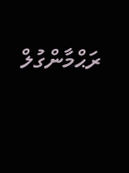ރަޙްމާންގުލް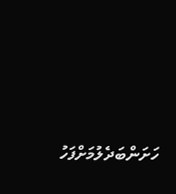ހަށަންބަދެލުމަށްފަހު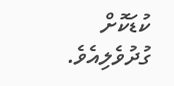ކުޑަކޮށް ގުދުވެލިއެވެ.